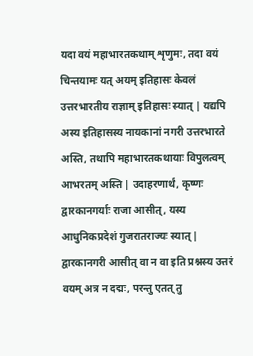यदा वयं महाभारतकथाम् शृणुमः, तदा वयं चिन्तयामः यत् अयम् इतिहासः केवलं उत्तरभारतीय राज्ञाम् इतिहासः स्यात् | यद्यपि अस्य इतिहासस्य नायकानां नगरी उत्तरभारते अस्ति, तथापि महाभारतकथायाः विपुलत्वम् आभरतम् अस्ति | उदाहरणार्थं, कृष्णः द्वारकानगर्याः राजा आसीत्, यस्य आधुनिकप्रदेशं गुजरातराज्यः स्यात् | द्वारकानगरी आसीत् वा न वा इति प्रश्नस्य उत्तरं वयम् अत्र न दद्मः, परन्तु एतत् तु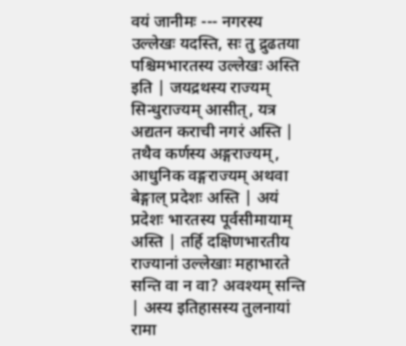वयं जानीमः --- नगरस्य उल्लेखः यदस्ति, सः तु द्रुढतया पश्चिमभारतस्य उल्लेखः अस्ति इति | जयद्रथस्य राज्यम् सिन्धुराज्यम् आसीत्, यत्र अद्यतन कराची नगरं अस्ति | तथैव कर्णस्य अङ्गराज्यम्, आधुनिक वङ्गराज्यम् अथवा बेङ्गाल् प्रदेशः अस्ति | अयं प्रदेशः भारतस्य पूर्वसीमायाम् अस्ति | तर्हि दक्षिणभारतीय राज्यानां उल्लेखाः महाभारते सन्ति वा न वा? अवश्यम् सन्ति | अस्य इतिहासस्य तुलनायां रामा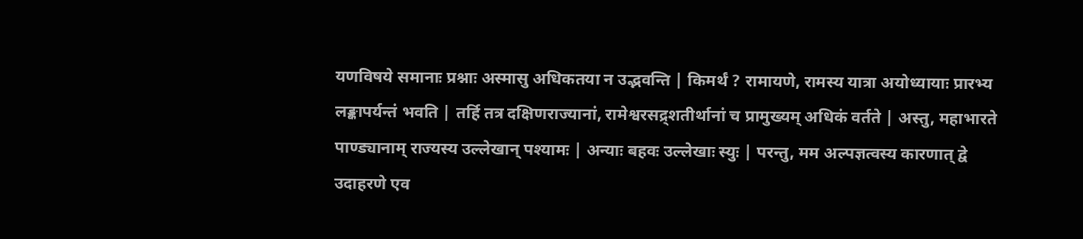यणविषये समानाः प्रश्नाः अस्मासु अधिकतया न उद्भवन्ति | किमर्थं ? रामायणे, रामस्य यात्रा अयोध्यायाः प्रारभ्य लङ्कापर्यन्तं भवति | तर्हि तत्र दक्षिणराज्यानां, रामेश्वरसद्र्शतीर्थानां च प्रामुख्यम् अधिकं वर्तते | अस्तु, महाभारते पाण्ड्यानाम् राज्यस्य उल्लेखान् पश्यामः | अन्याः बहवः उल्लेखाः स्युः | परन्तु, मम अल्पज्ञत्वस्य कारणात् द्वे उदाहरणे एव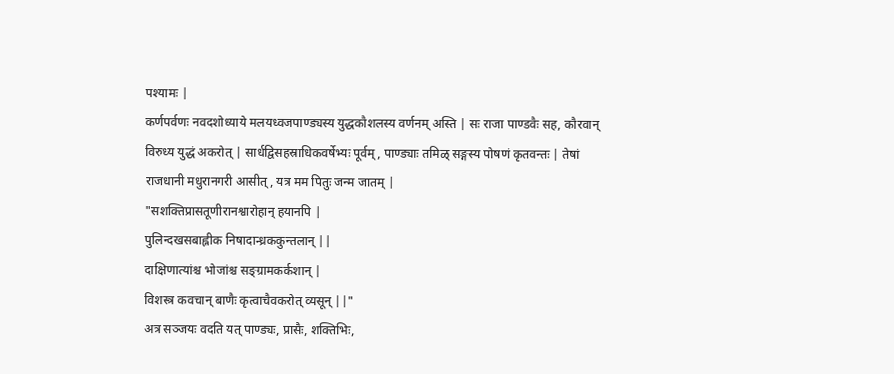पश्यामः |
कर्णपर्वणः नवदशोध्याये मलयध्वजपाण्ड्यस्य युद्धकौशलस्य वर्णनम् अस्ति | सः राजा पाण्डवैः सह, कौरवान् विरुध्य युद्धं अकरोत् | सार्धद्विसहस्राधिकवर्षेभ्यः पूर्वम्, पाण्ड्याः तमिळ् सङ्गस्य पोषणं कृतवन्तः | तेषां राजधानी मधुरानगरी आसीत्, यत्र मम पितुः जन्म जातम् |
"सशक्तिप्रासतूणीरानश्वारोहान् हयानपि |
पुलिन्दखसबाह्लीक निषादान्ध्रककुन्तलान् ||
दाक्षिणात्यांश्च भोजांश्च सङ्ग्रामकर्कशान् |
विशस्त्र कवचान् बाणैः कृत्वाचैवकरोत् व्यसून् ||"
अत्र सञ्जयः वदति यत् पाण्ड्यः, प्रासैः, शक्तिभिः,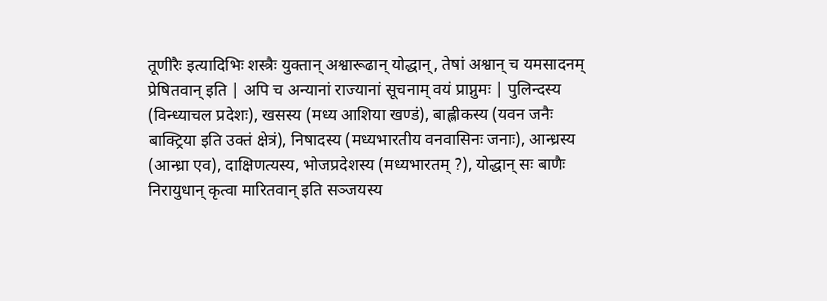तूणीरैः इत्यादिभिः शस्त्रैः युक्तान् अश्वारूढान् योद्धान्, तेषां अश्वान् च यमसादनम् प्रेषितवान् इति | अपि च अन्यानां राज्यानां सूचनाम् वयं प्राप्नुमः | पुलिन्दस्य (विन्ध्याचल प्रदेशः), खसस्य (मध्य आशिया खण्डं), बाह्लीकस्य (यवन जनैः बाक्ट्रिया इति उक्तं क्षेत्रं), निषादस्य (मध्यभारतीय वनवासिनः जनाः), आन्ध्रस्य (आन्ध्रा एव), दाक्षिणत्यस्य, भोजप्रदेशस्य (मध्यभारतम् ?), योद्धान् सः बाणैः निरायुधान् कृत्वा मारितवान् इति सञ्जयस्य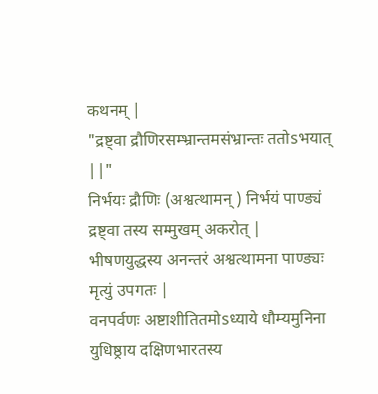कथनम् |
"द्रष्ट्वा द्रौणिरसम्भ्रान्तमसंभ्रान्तः ततोsभयात् ||"
निर्भयः द्रौणिः (अश्वत्थामन् ) निर्भयं पाण्ड्यं द्रष्ट्वा तस्य सम्मुखम् अकरोत् | भीषणयुद्धस्य अनन्तरं अश्वत्थामना पाण्ड्यः मृत्युं उपगतः |
वनपर्वणः अष्टाशीतितमोsध्याये धौम्यमुनिना युधिष्ठ्राय दक्षिणभारतस्य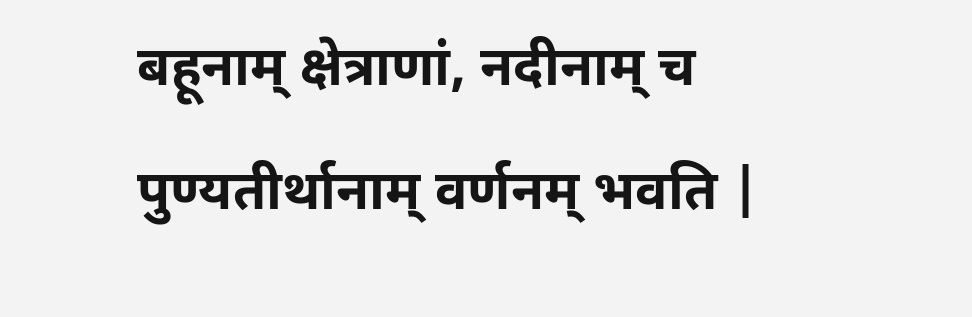बहूनाम् क्षेत्राणां, नदीनाम् च पुण्यतीर्थानाम् वर्णनम् भवति |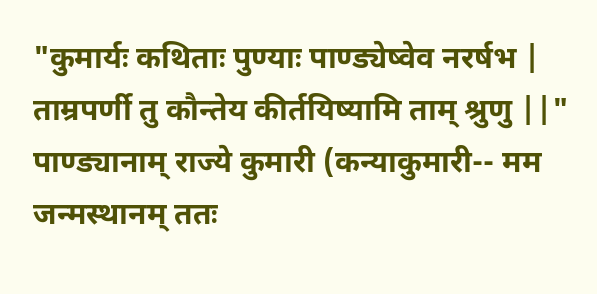"कुमार्यः कथिताः पुण्याः पाण्ड्येष्वेव नरर्षभ |
ताम्रपर्णी तु कौन्तेय कीर्तयिष्यामि ताम् श्रुणु ||"
पाण्ड्यानाम् राज्ये कुमारी (कन्याकुमारी-- मम जन्मस्थानम् ततः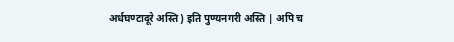अर्धघण्टादूरे अस्ति) इति पुण्यनगरी अस्ति | अपि च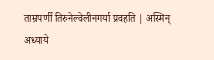ताम्रपर्णी तिरुनेल्वेलीनगर्या प्रवहति | अस्मिन् अध्याये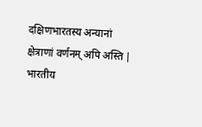दक्षिणभारतस्य अन्यानां क्षेत्राणां वर्णनम् अपि अस्ति | भारतीय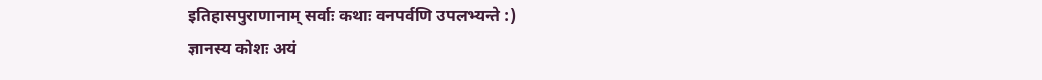इतिहासपुराणानाम् सर्वाः कथाः वनपर्वणि उपलभ्यन्ते :)
ज्ञानस्य कोशः अयं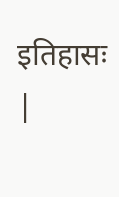इतिहासः |